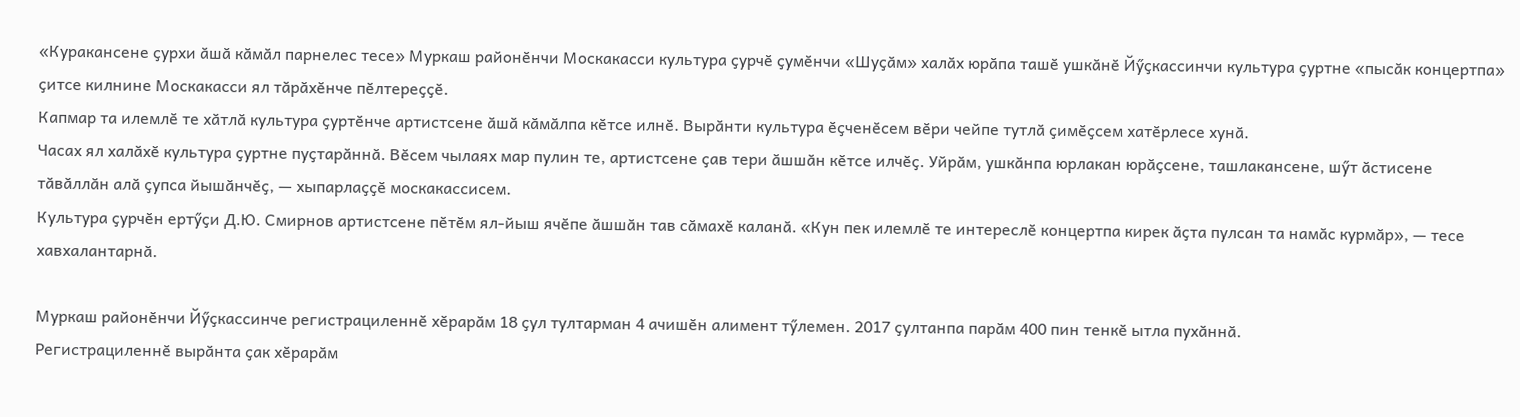«Куракансене ҫурхи ӑшӑ кӑмӑл парнелес тесе» Муркаш районӗнчи Москакасси культура ҫурчӗ ҫумӗнчи «Шуҫӑм» халӑх юрӑпа ташӗ ушкӑнӗ Йӳҫкассинчи культура ҫуртне «пысӑк концертпа» ҫитсе килнине Москакасси ял тӑрӑхӗнче пӗлтереҫҫӗ.
Капмар та илемлӗ те хӑтлӑ культура ҫуртӗнче артистсене ӑшӑ кӑмӑлпа кӗтсе илнӗ. Вырӑнти культура ӗҫченӗсем вӗри чейпе тутлӑ ҫимӗҫсем хатӗрлесе хунӑ.
Часах ял халӑхӗ культура ҫуртне пуҫтарӑннӑ. Вӗсем чылаях мар пулин те, артистсене ҫав тери ӑшшӑн кӗтсе илчӗҫ. Уйрӑм, ушкӑнпа юрлакан юрӑҫсене, ташлакансене, шӳт ӑстисене тӑвӑллӑн алӑ ҫупса йышӑнчӗҫ, — хыпарлаҫҫӗ москакассисем.
Культура ҫурчӗн ертӳҫи Д.Ю. Смирнов артистсене пӗтӗм ял-йыш ячӗпе ӑшшӑн тав сӑмахӗ каланӑ. «Кун пек илемлӗ те интереслӗ концертпа кирек ӑҫта пулсан та намӑс курмӑр», — тесе хавхалантарнӑ.

Муркаш районӗнчи Йӳҫкассинче регистрациленнӗ хӗрарӑм 18 ҫул тултарман 4 ачишӗн алимент тӳлемен. 2017 ҫултанпа парӑм 400 пин тенкӗ ытла пухӑннӑ.
Регистрациленнӗ вырӑнта ҫак хӗрарӑм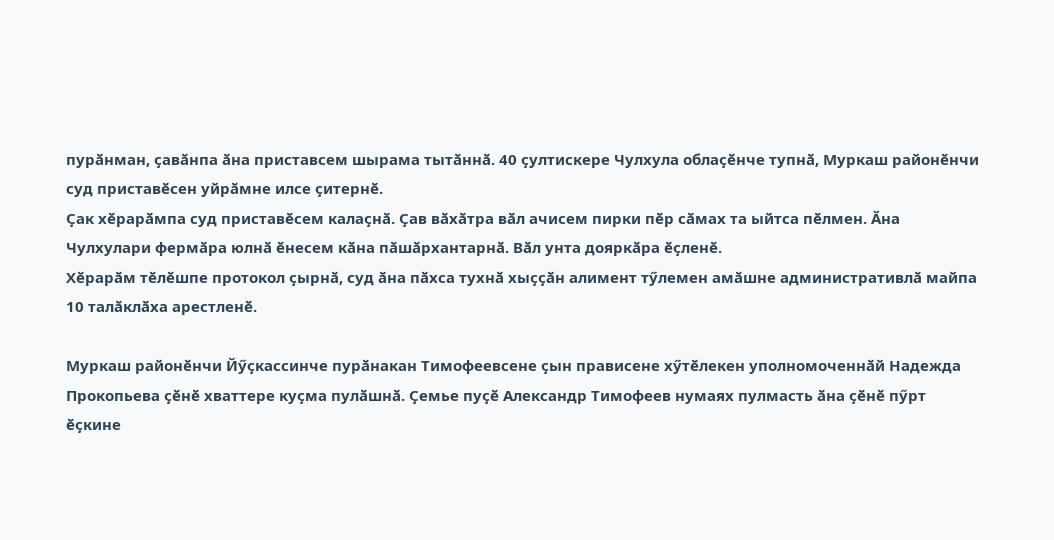пурӑнман, ҫавӑнпа ӑна приставсем шырама тытӑннӑ. 40 ҫултискере Чулхула облаҫӗнче тупнӑ, Муркаш районӗнчи суд приставӗсен уйрӑмне илсе ҫитернӗ.
Ҫак хӗрарӑмпа суд приставӗсем калаҫнӑ. Ҫав вӑхӑтра вӑл ачисем пирки пӗр сӑмах та ыйтса пӗлмен. Ӑна Чулхулари фермӑра юлнӑ ӗнесем кӑна пӑшӑрхантарнӑ. Вӑл унта дояркӑра ӗҫленӗ.
Хӗрарӑм тӗлӗшпе протокол ҫырнӑ, суд ӑна пӑхса тухнӑ хыҫҫӑн алимент тӳлемен амӑшне административлӑ майпа 10 талӑклӑха арестленӗ.

Муркаш районӗнчи Йӳҫкассинче пурӑнакан Тимофеевсене ҫын прависене хӳтӗлекен уполномоченнӑй Надежда Прокопьева ҫӗнӗ хваттере куҫма пулӑшнӑ. Ҫемье пуҫӗ Александр Тимофеев нумаях пулмасть ӑна ҫӗнӗ пӳрт ӗҫкине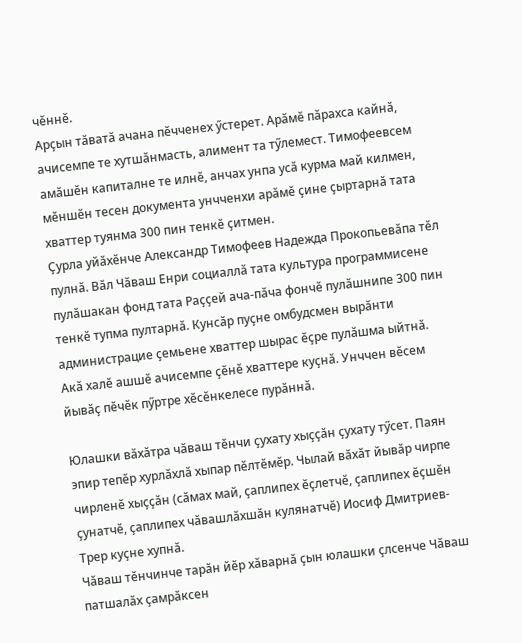чӗннӗ.
Арҫын тӑватӑ ачана пӗчченех ӳстерет. Арӑмӗ пӑрахса кайнӑ, ачисемпе те хутшӑнмасть, алимент та тӳлемест. Тимофеевсем амӑшӗн капиталне те илнӗ, анчах унпа усӑ курма май килмен, мӗншӗн тесен документа унчченхи арӑмӗ ҫине ҫыртарнӑ тата хваттер туянма 300 пин тенкӗ ҫитмен.
Ҫурла уйӑхӗнче Александр Тимофеев Надежда Прокопьевӑпа тӗл пулнӑ. Вӑл Чӑваш Енри социаллӑ тата культура программисене пулӑшакан фонд тата Раҫҫей ача-пӑча фончӗ пулӑшнипе 300 пин тенкӗ тупма пултарнӑ. Кунсӑр пуҫне омбудсмен вырӑнти администрацие ҫемьене хваттер шырас ӗҫре пулӑшма ыйтнӑ. Акӑ халӗ ашшӗ ачисемпе ҫӗнӗ хваттере куҫнӑ. Унччен вӗсем йывӑҫ пӗчӗк пӳртре хӗсӗнкелесе пурӑннӑ.

Юлашки вӑхӑтра чӑваш тӗнчи ҫухату хыҫҫӑн ҫухату тӳсет. Паян эпир тепӗр хурлӑхлӑ хыпар пӗлтӗмӗр. Чылай вӑхӑт йывӑр чирпе чирленӗ хыҫҫӑн (сӑмах май, ҫаплипех ӗҫлетчӗ, ҫаплипех ӗҫшӗн ҫунатчӗ, ҫаплипех чӑвашлӑхшӑн кулянатчӗ) Иосиф Дмитриев-Трер куҫне хупнӑ.
Чӑваш тӗнчинче тарӑн йӗр хӑварнӑ ҫын юлашки ҫлсенче Чӑваш патшалӑх ҫамрӑксен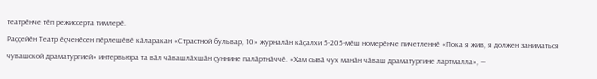театрӗнче тӗп режиссерта тимлерӗ.
Раҫҫейӗн Театр ӗҫченӗсен пӗрлешӗвӗ кӑларакан «Страстной бульвар, 10» журналӑн кӑҫалхи 5-205-мӗш номерӗнче пичетленнӗ «Пока я жив, я должен заниматься чувашской драматургией» интервьюра та вӑл чӑвашлӑхшӑн ҫуннине палӑртнӑччӗ. «Хам сывӑ чух манӑн чӑваш драматургине лартмалла», —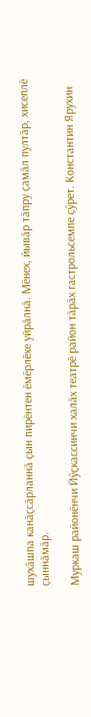шухӑшпа канӑҫсӑрланнӑ ҫын пирӗнтен ӗмӗрлӗхе уйрӑлнӑ. Мӗнех, йывӑр тӑпру ҫамӑл пултӑр, хисеплӗ ҫыннӑмӑр.

Муркаш районӗнчи Йӳҫкассинчи халӑх театрӗ район тӑрӑх гастрольсемпе ҫӳрет. Константин Ярухин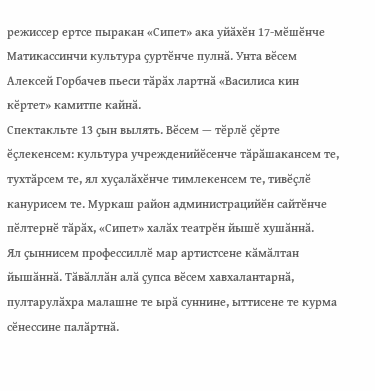режиссер ертсе пыракан «Сипет» ака уйӑхӗн 17-мӗшӗнче Матикассинчи культура ҫуртӗнче пулнӑ. Унта вӗсем Алексей Горбачев пьеси тӑрӑх лартнӑ «Василиса кин кӗртет» камитпе кайнӑ.
Спектакльте 13 ҫын вылять. Вӗсем — тӗрлӗ ҫӗрте ӗҫлекенсем: культура учрежденийӗсенче тӑрӑшакансем те, тухтӑрсем те, ял хуҫалӑхӗнче тимлекенсем те, тивӗҫлӗ канурисем те. Муркаш район администрацийӗн сайтӗнче пӗлтернӗ тӑрӑх, «Сипет» халӑх театрӗн йышӗ хушӑннӑ.
Ял ҫыннисем профессиллӗ мар артистсене кӑмӑлтан йышӑннӑ. Тӑвӑллӑн алӑ ҫупса вӗсем хавхалантарнӑ, пултарулӑхра малашне те ырӑ суннине, ыттисене те курма сӗнессине палӑртнӑ.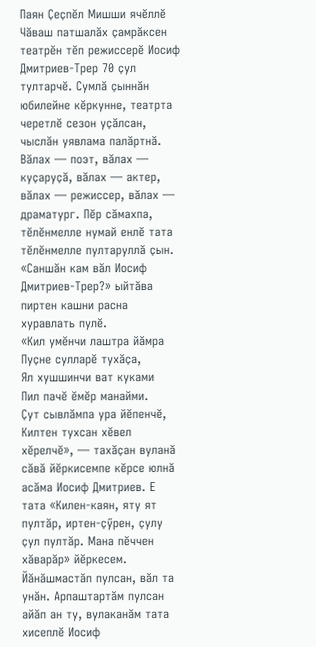Паян Ҫеҫпӗл Мишши ячӗллӗ Чӑваш патшалӑх ҫамрӑксен театрӗн тӗп режиссерӗ Иосиф Дмитриев-Трер 70 ҫул тултарчӗ. Сумлӑ ҫыннӑн юбилейне кӗркунне, театрта черетлӗ сезон уҫӑлсан, чыслӑн уявлама палӑртнӑ.
Вӑлах — поэт, вӑлах — куҫаруҫӑ, вӑлах — актер, вӑлах — режиссер, вӑлах — драматург. Пӗр сӑмахпа, тӗлӗнмелле нумай енлӗ тата тӗлӗнмелле пултаруллӑ ҫын. «Саншӑн кам вӑл Иосиф Дмитриев-Трер?» ыйтӑва пиртен кашни расна хуравлать пулӗ.
«Кил умӗнчи лаштра йӑмра
Пуҫне сулларӗ тухӑҫа,
Ял хушшинчи ват куками
Пил пачӗ ӗмӗр манайми.
Ҫут сывлӑмпа ура йӗпенчӗ,
Килтен тухсан хӗвел хӗрелчӗ», — тахӑҫан вуланӑ сӑвӑ йӗркисемпе кӗрсе юлнӑ асӑма Иосиф Дмитриев. Е тата «Килен-каян, яту ят пултӑр, иртен-ҫӳрен, ҫулу ҫул пултӑр. Мана пӗччен хӑварӑр» йӗркесем. Йӑнӑшмастӑп пулсан, вӑл та унӑн. Арпаштартӑм пулсан айӑп ан ту, вулаканӑм тата хисеплӗ Иосиф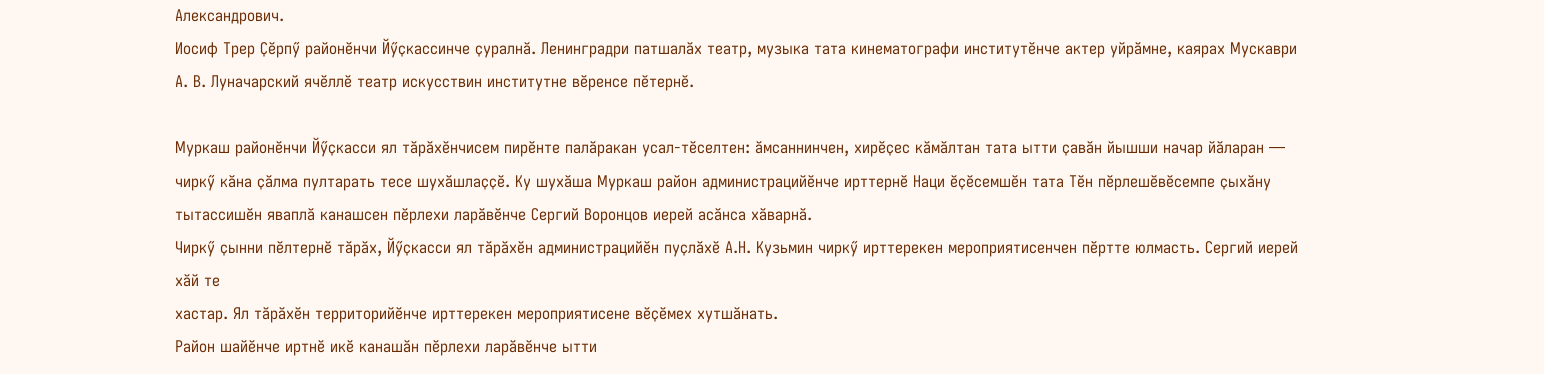Александрович.
Иосиф Трер Ҫӗрпӳ районӗнчи Йӳҫкассинче ҫуралнӑ. Ленинградри патшалӑх театр, музыка тата кинематографи институтӗнче актер уйрӑмне, каярах Мускаври А. В. Луначарский ячӗллӗ театр искусствин институтне вӗренсе пӗтернӗ.

Муркаш районӗнчи Йӳҫкасси ял тӑрӑхӗнчисем пирӗнте палӑракан усал-тӗселтен: ӑмсаннинчен, хирӗҫес кӑмӑлтан тата ытти ҫавӑн йышши начар йӑларан — чиркӳ кӑна ҫӑлма пултарать тесе шухӑшлаҫҫӗ. Ку шухӑша Муркаш район администрацийӗнче ирттернӗ Наци ӗҫӗсемшӗн тата Тӗн пӗрлешӗвӗсемпе ҫыхӑну тытассишӗн яваплӑ канашсен пӗрлехи ларӑвӗнче Сергий Воронцов иерей асӑнса хӑварнӑ.
Чиркӳ ҫынни пӗлтернӗ тӑрӑх, Йӳҫкасси ял тӑрӑхӗн администрацийӗн пуҫлӑхӗ А.Н. Кузьмин чиркӳ ирттерекен мероприятисенчен пӗртте юлмасть. Сергий иерей хӑй те
хастар. Ял тӑрӑхӗн территорийӗнче ирттерекен мероприятисене вӗҫӗмех хутшӑнать.
Район шайӗнче иртнӗ икӗ канашӑн пӗрлехи ларӑвӗнче ытти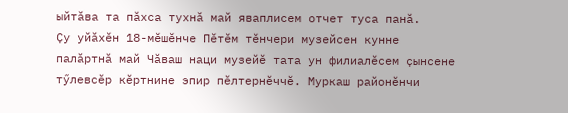ыйтӑва та пӑхса тухнӑ май яваплисем отчет туса панӑ.
Ҫу уйӑхӗн 18-мӗшӗнче Пӗтӗм тӗнчери музейсен кунне палӑртнӑ май Чӑваш наци музейӗ тата ун филиалӗсем ҫынсене тӳлевсӗр кӗртнине эпир пӗлтернӗччӗ. Муркаш районӗнчи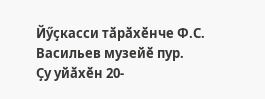Йӳҫкасси тӑрӑхӗнче Ф.С. Васильев музейӗ пур.
Ҫу уйӑхӗн 20-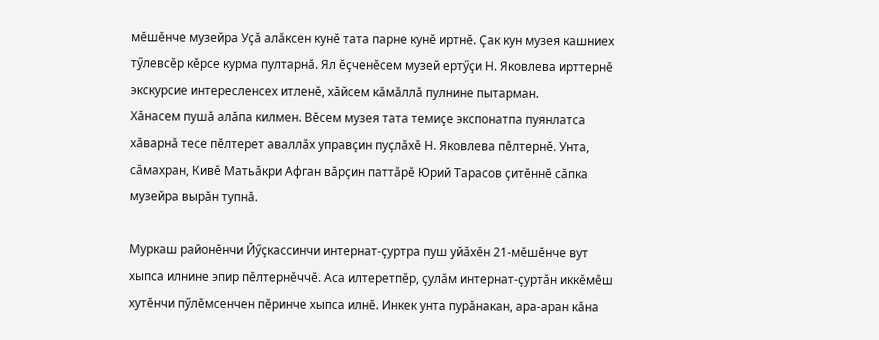мӗшӗнче музейра Уҫӑ алӑксен кунӗ тата парне кунӗ иртнӗ. Ҫак кун музея кашниех тӳлевсӗр кӗрсе курма пултарнӑ. Ял ӗҫченӗсем музей ертӳҫи Н. Яковлева ирттернӗ экскурсие интересленсех итленӗ, хӑйсем кӑмӑллӑ пулнине пытарман.
Хӑнасем пушӑ алӑпа килмен. Вӗсем музея тата темиҫе экспонатпа пуянлатса хӑварнӑ тесе пӗлтерет аваллӑх управҫин пуҫлӑхӗ Н. Яковлева пӗлтернӗ. Унта, сӑмахран, Кивӗ Матьӑкри Афган вӑрҫин паттӑрӗ Юрий Тарасов ҫитӗннӗ сӑпка музейра вырӑн тупнӑ.

Муркаш районӗнчи Йӳҫкассинчи интернат-ҫуртра пуш уйӑхӗн 21-мӗшӗнче вут хыпса илнине эпир пӗлтернӗччӗ. Аса илтеретпӗр, ҫулӑм интернат-ҫуртӑн иккӗмӗш хутӗнчи пӳлӗмсенчен пӗринче хыпса илнӗ. Инкек унта пурӑнакан, ара-аран кӑна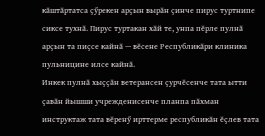кӑштӑртатса ҫӳрекен арҫын вырӑн ҫинче пирус туртнипе сиксе тухнӑ. Пирус туртакан хӑй те, унпа пӗрле пулнӑ арҫын та пиҫсе кайнӑ — вӗсене Республикӑри клиника пульницине илсе кайнӑ.
Инкек пулнӑ хыҫҫӑн ветерансен ҫурчӗсенче тата ытти ҫавӑн йышши учрежденисенче планпа пӑхман инструктаж тата вӗренӳ ирттерме республикӑн ӗҫлев тата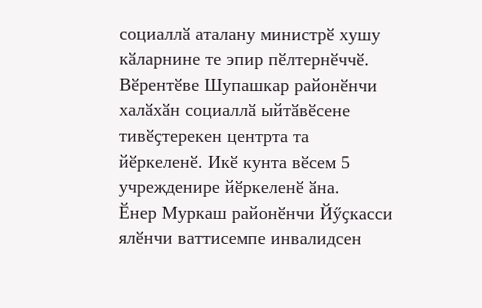социаллӑ аталану министрӗ хушу кӑларнине те эпир пӗлтернӗччӗ. Вӗрентӗве Шупашкар районӗнчи халӑхӑн социаллӑ ыйтӑвӗсене тивӗҫтерекен центрта та йӗркеленӗ. Икӗ кунта вӗсем 5 учрежденире йӗркеленӗ ӑна.
Ӗнер Муркаш районӗнчи Йӳҫкасси ялӗнчи ваттисемпе инвалидсен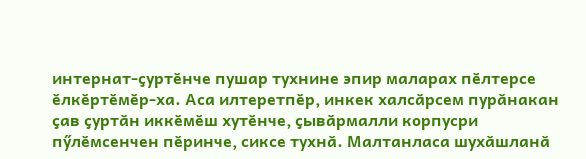интернат-ҫуртӗнче пушар тухнине эпир маларах пӗлтерсе ӗлкӗртӗмӗр-ха. Аса илтеретпӗр, инкек халсӑрсем пурӑнакан ҫав ҫуртӑн иккӗмӗш хутӗнче, ҫывӑрмалли корпусри пӳлӗмсенчен пӗринче, сиксе тухнӑ. Малтанласа шухӑшланӑ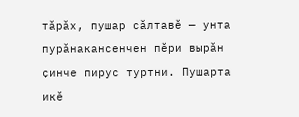тӑрӑх, пушар сӑлтавӗ — унта пурӑнакансенчен пӗри вырӑн ҫинче пирус туртни. Пушарта икӗ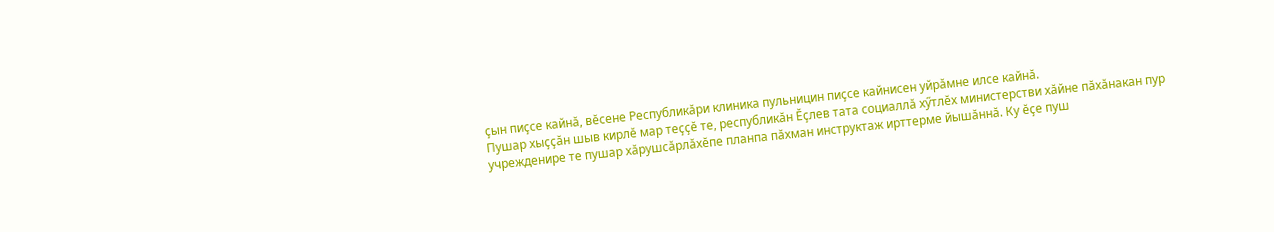ҫын пиҫсе кайнӑ, вӗсене Республикӑри клиника пульницин пиҫсе кайнисен уйрӑмне илсе кайнӑ.
Пушар хыҫҫӑн шыв кирлӗ мар теҫҫӗ те, республикӑн Ӗҫлев тата социаллӑ хӳтлӗх министерстви хӑйне пӑхӑнакан пур учрежденире те пушар хӑрушсӑрлӑхӗпе планпа пӑхман инструктаж ирттерме йышӑннӑ. Ку ӗҫе пуш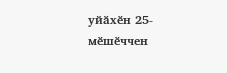уйӑхӗн 25-мӗшӗччен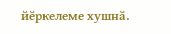йӗркелеме хушнӑ.